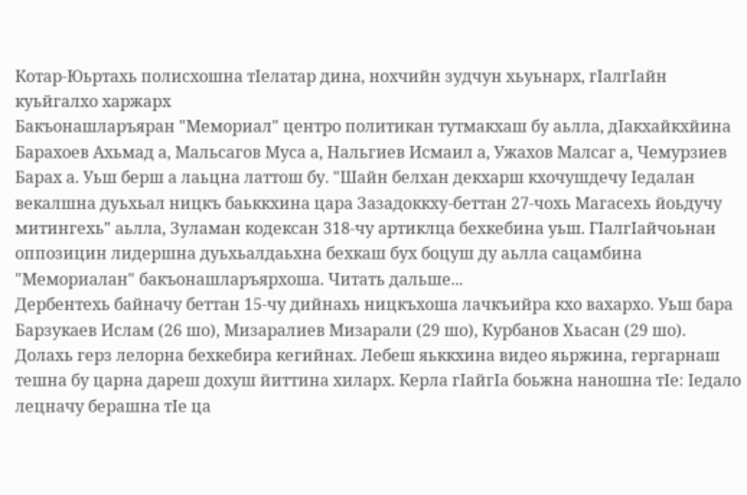Котар-Юьртахь полисхошна тIелатар дина, нохчийн зудчун хьуьнарх, гIалгIайн куьйгалхо харжарх
Бакъонашларъяран "Мемориал" центро политикан тутмакхаш бу аьлла, дIакхайкхйина Барахоев Ахьмад а, Мальсагов Муса а, Нальгиев Исмаил а, Ужахов Малсаг а, Чемурзиев Барах а. Уьш берш а лаьцна латтош бу. "Шайн белхан декхарш кхочушдечу Iедалан векалшна дуьхьал ницкъ баьккхина цара Зазадоккху-беттан 27-чохь Магасехь йоьдучу митингехь" аьлла, Зуламан кодексан 318-чу артиклца бехкебина уьш. ГIалгIайчоьнан оппозицин лидершна дуьхьалдаьхна бехкаш бух боцуш ду аьлла сацамбина "Мемориалан" бакъонашларъярхоша. Читать дальше...
Дербентехь байначу беттан 15-чу дийнахь ницкъхоша лачкъийра кхо вахархо. Уьш бара Барзукаев Ислам (26 шо), Мизаралиев Мизарали (29 шо), Курбанов Хьасан (29 шо). Долахь герз лелорна бехкебира кегийнах. Лебеш яьккхина видео яьржина, гергарнаш тешна бу царна дареш дохуш йиттина хиларх. Керла гIайгIа боьжна наношна тIе: Iедало лецначу берашна тIе ца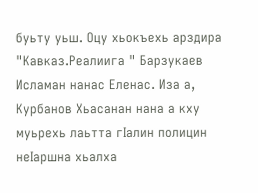буьту уьш. Оцу хьокъехь арздира "Кавказ.Реалиига " Барзукаев Исламан нанас Еленас. Иза а, Курбанов Хьасанан нана а кху муьрехь лаьтта гIалин полицин неIаршна хьалха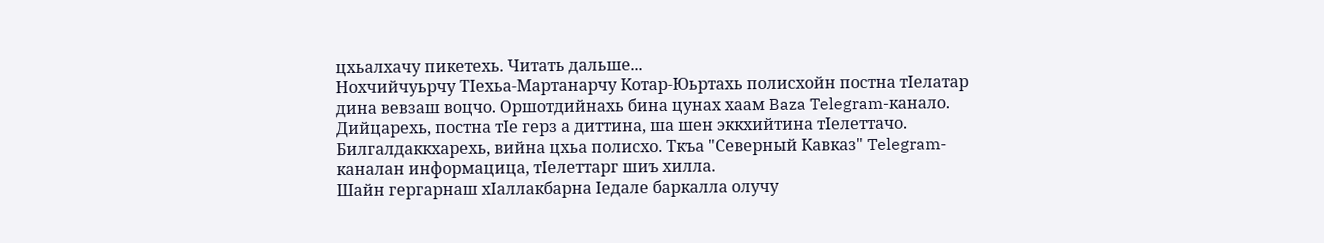цхьалхачу пикетехь. Читать дальше...
Нохчийчуьрчу ТIехьа-Мартанарчу Котар-Юьртахь полисхойн постна тIелатар дина вевзаш воцчо. Оршотдийнахь бина цунах хаам Baza Telegram-канало. Дийцарехь, постна тIе герз а диттина, ша шен эккхийтина тIелеттачо. Билгалдаккхарехь, вийна цхьа полисхо. Ткъа "Северный Кавказ" Telegram-каналан информацица, тIелеттарг шиъ хилла.
Шайн гергарнаш хIаллакбарна Iедале баркалла олучу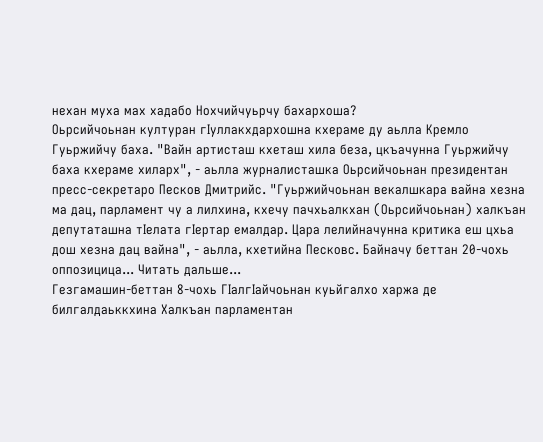нехан муха мах хадабо Нохчийчуьрчу бахархоша?
Оьрсийчоьнан културан гIуллакхдархошна кхераме ду аьлла Кремло Гуьржийчу баха. "Вайн артисташ кхеташ хила беза, цкъачунна Гуьржийчу баха кхераме хиларх", - аьлла журналисташка Оьрсийчоьнан президентан пресс-секретаро Песков Дмитрийс. "Гуьржийчоьнан векалшкара вайна хезна ма дац, парламент чу а лилхина, кхечу пачхьалкхан (Оьрсийчоьнан) халкъан депутаташна тIелата гIертар емалдар. Цара лелийначунна критика еш цхьа дош хезна дац вайна", - аьлла, кхетийна Песковс. Байначу беттан 20-чохь оппозицица... Читать дальше...
Гезгамашин-беттан 8-чохь ГIалгIайчоьнан куьйгалхо харжа де билгалдаьккхина Халкъан парламентан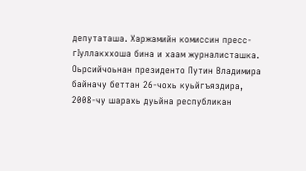депутаташа. Харжамийн комиссин пресс-гIуллакххоша бина и хаам журналисташка. Оьрсийчоьнан президенто Путин Владимира байначу беттан 26-чохь куьйгъяздира, 2008-чу шарахь дуьйна республикан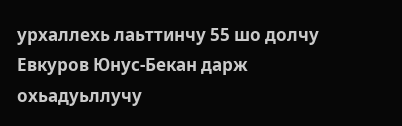урхаллехь лаьттинчу 55 шо долчу Евкуров Юнус-Бекан дарж охьадуьллучу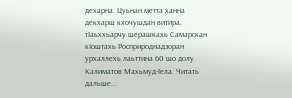дехарна. Цуьнан метта ханна декхарш кхочушдан витира, тIаьххьарчу шерашкахь Самарскан кIоштахь Росприроднадзоран урхаллехь лаьттина 60 шо долу Калиматов Махьмуд-Iела. Читать дальше...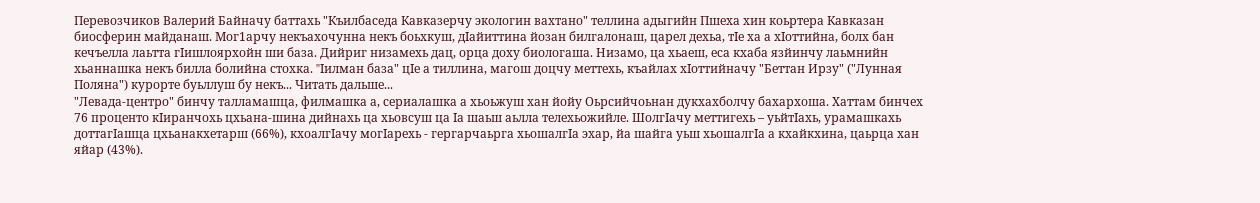Перевозчиков Валерий Байначу баттахь "Къилбаседа Кавказерчу экологин вахтано" теллина адыгийн Пшеха хин коьртера Кавказан биосферин майданаш. Мог1арчу некъахочунна некъ боьхкуш, дIайиттина йозан билгалонаш, царел дехьа, тIе ха а хIоттийна, болх бан кечъелла лаьтта гIишлоярхойн ши база. Дийриг низамехь дац, орца доху биологаша. Низамо, ца хьаеш, еса кхаба язйинчу лаьмнийн хьаннашка некъ билла болийна стохка. "Iилман база" цIе а тиллина, магош доцчу меттехь, къайлах хIоттийначу "Беттан Ирзу" ("Лунная Поляна") курорте буьллуш бу некъ... Читать дальше...
"Левада-центро" бинчу талламашца, филмашка а, сериалашка а хьоьжуш хан йойу Оьрсийчоьнан дукхахболчу бахархоша. Хаттам бинчех 76 проценто кIиранчохь цхьана-шина дийнахь ца хьовсуш ца Iа шаьш аьлла телехьожийле. ШолгIачу меттигехь – уьйтIахь, урамашкахь доттагIашца цхьанакхетарш (66%), кхоалгIачу могIарехь - гергарчаьрга хьошалгIа эхар, йа шайга уьш хьошалгIа а кхайкхина, цаьрца хан яйар (43%).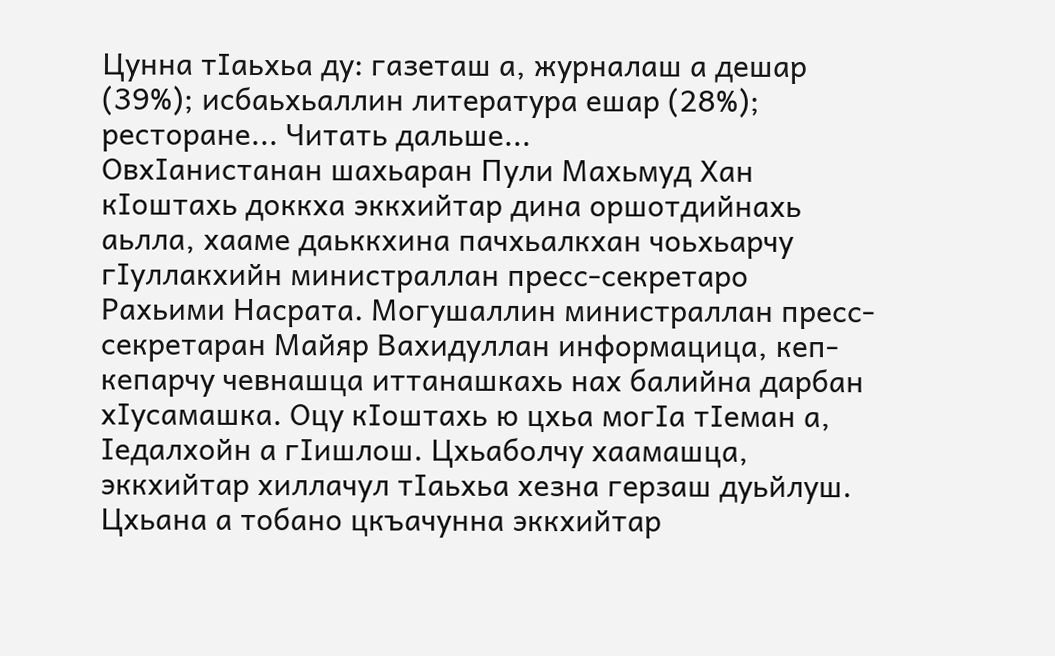Цунна тIаьхьа ду: газеташ а, журналаш а дешар (39%); исбаьхьаллин литература ешар (28%); ресторане... Читать дальше...
ОвхIанистанан шахьаран Пули Махьмуд Хан кIоштахь доккха эккхийтар дина оршотдийнахь аьлла, хааме даьккхина пачхьалкхан чоьхьарчу гIуллакхийн министраллан пресс-секретаро Рахьими Насрата. Могушаллин министраллан пресс-секретаран Майяр Вахидуллан информацица, кеп-кепарчу чевнашца иттанашкахь нах балийна дарбан хIусамашка. Оцу кIоштахь ю цхьа могIа тIеман а, Iедалхойн а гIишлош. Цхьаболчу хаамашца, эккхийтар хиллачул тIаьхьа хезна герзаш дуьйлуш. Цхьана а тобано цкъачунна эккхийтар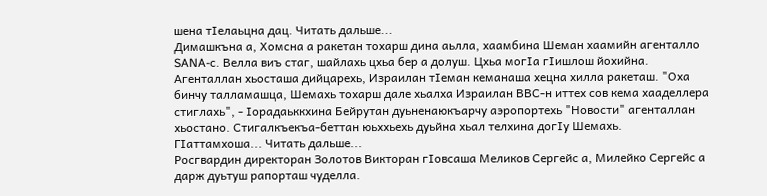шена тIелаьцна дац. Читать дальше...
Димашкъна а, Хомсна а ракетан тохарш дина аьлла, хаамбина Шеман хаамийн агенталло SANA-с. Велла виъ стаг, шайлахь цхьа бер а долуш. Цхьа могIа гIишлош йохийна. Агенталлан хьосташа дийцарехь, Израилан тIеман кеманаша хецна хилла ракеташ. "Оха бинчу талламашца, Шемахь тохарш дале хьалха Израилан ВВС-н иттех сов кема хааделлера стиглахь", - Iорадаьккхина Бейрутан дуьненаюкъарчу аэропортехь "Новости" агенталлан хьостано. Стигалкъекъа-беттан юьххьехь дуьйна хьал телхина догIу Шемахь. ГIаттамхоша... Читать дальше...
Росгвардин директоран Золотов Викторан гIовсаша Меликов Сергейс а, Милейко Сергейс а дарж дуьтуш рапорташ чуделла.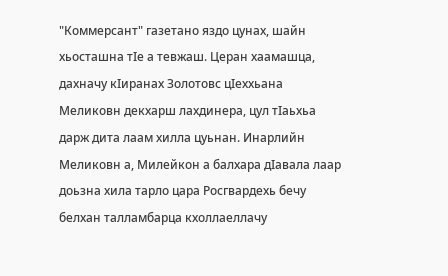"Коммерсант" газетано яздо цунах, шайн хьосташна тIе а тевжаш. Церан хаамашца, дахначу кIиранах Золотовс цIеххьана Меликовн декхарш лахдинера, цул тIаьхьа дарж дита лаам хилла цуьнан. Инарлийн Меликовн а, Милейкон а балхара дIавала лаар доьзна хила тарло цара Росгвардехь бечу белхан талламбарца кхоллаеллачу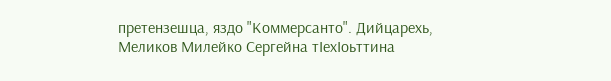претензешца, яздо "Коммерсанто". Дийцарехь, Меликов Милейко Сергейна тIехIоьттина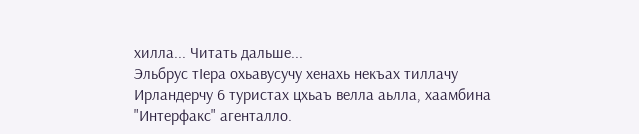хилла... Читать дальше...
Эльбрус тIера охьавусучу хенахь некъах тиллачу Ирландерчу 6 туристах цхьаъ велла аьлла, хаамбина "Интерфакс" агенталло.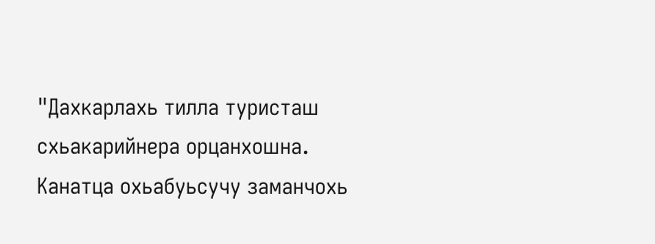"Дахкарлахь тилла туристаш схьакарийнера орцанхошна. Канатца охьабуьсучу заманчохь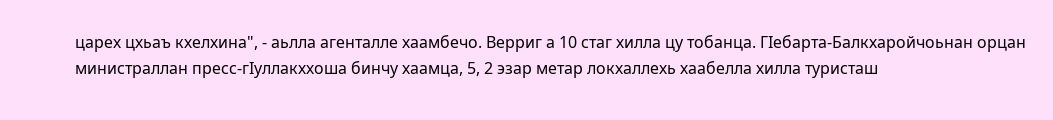царех цхьаъ кхелхина", - аьлла агенталле хаамбечо. Верриг а 10 стаг хилла цу тобанца. ГIебарта-Балкхаройчоьнан орцан министраллан пресс-гIуллакххоша бинчу хаамца, 5, 2 эзар метар локхаллехь хаабелла хилла туристаш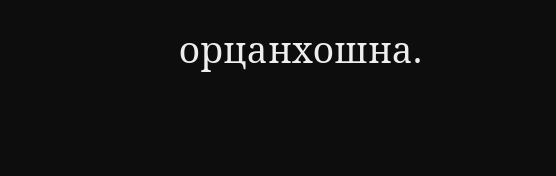орцанхошна.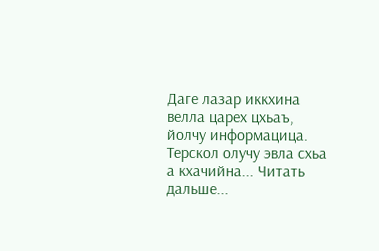Даге лазар иккхина велла царех цхьаъ, йолчу информацица. Терскол олучу эвла схьа а кхачийна... Читать дальше...